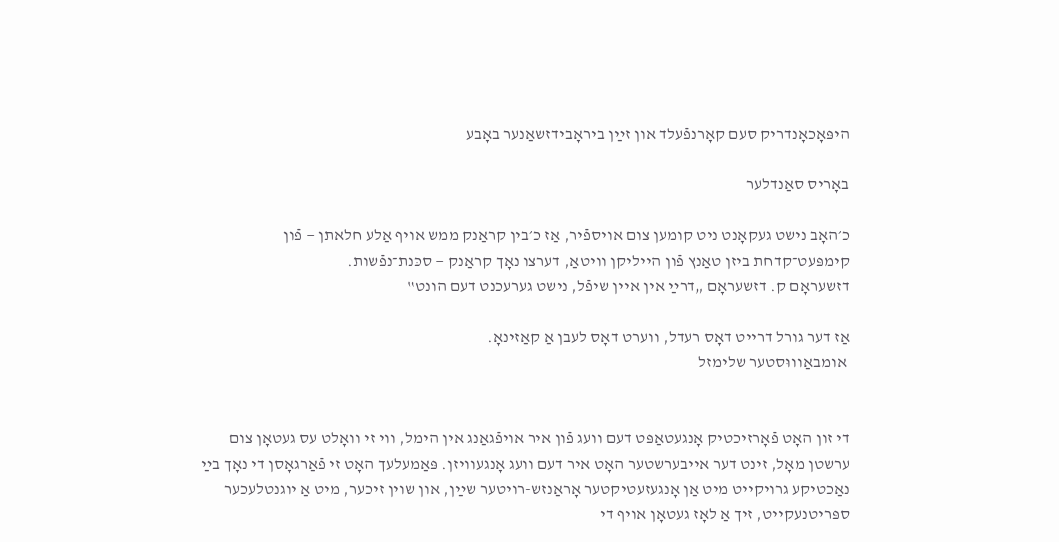היפּאָכאָנדריק סעם קאָרנפֿעלד און זײַן ביראָבידזשאַנער באָבע

באָריס סאַנדלער

כ׳האָב נישט געקאָנט ניט קומען צום אויספֿיר, אַז כ׳בין קראַנק ממש אויף אַלע חלאתן — פֿון קימפּעט־קדחת ביזן טאַנץ פֿון הייליקן וויטאַ, דערצו נאָך קראַנק — סכּנת־נפֿשות.
דזשעראָם ק. דזשעראָם „דרײַ אין איין שיפֿל, נישט גערעכנט דעם הונט‟

אַז דער גורל דרייט דאָס רעדל, ווערט דאָס לעבן אַ קאַזינאָ.
 אומבאַוווּסטער שלימזל


די זון האָט פֿאָרזיכטיק אָנגעטאַפּט דעם וועג פֿון איר אויפֿגאַנג אין הימל, ווי זי וואָלט עס געטאָן צום ערשטן מאָל, זינט דער אייבערשטער האָט איר דעם וועג אָנגעוויזן. פּאַמעלעך האָט זי פֿאַרגאָסן די נאָך בײַ נאַכטיקע גרויקייט מיט אַן אָנגעזעטיקטער אָראַנזש-רויטער שײַן, און שוין זיכער, מיט אַ יוגנטלעכער ספּריטנעקייט, זיך אַ לאָז געטאָן אויף די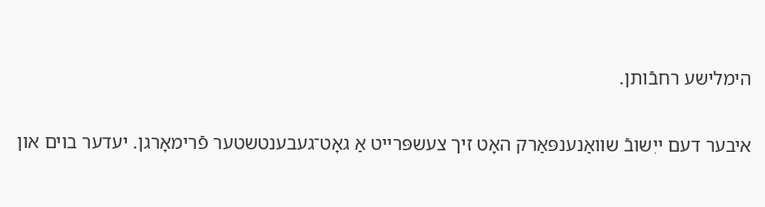הימלישע רחבֿותן.

איבער דעם ייִשובֿ שוואַנענפּאַרק האָט זיך צעשפּרייט אַ גאָט־געבענטשטער פֿרימאָרגן. יעדער בוים און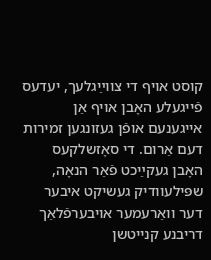קוסט אויף די צווײַגלעך, יעדעס פֿייגעלע האָבן אויף אַן אייגענעם אופֿן געזונגען זמירות דעם אַרום. די סאָזשלקעס האָבן געקײַכט פֿאַר הנאָה, שפּילעוודיק געשיקט איבער דער וואַרעמער אויבערפֿלאַך דריבנע קנייטשן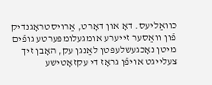כוואַליעס. דאָ און דאָרט, אַרויסטראָגנדיק פֿון וואַסער זייערע אומגעלומפּערטע גופֿים מיטן נאָכגעשלעפּטן לאַנגן עק, האָבן זיך צעלייגט אויפֿן גראָז די עקזאָטישע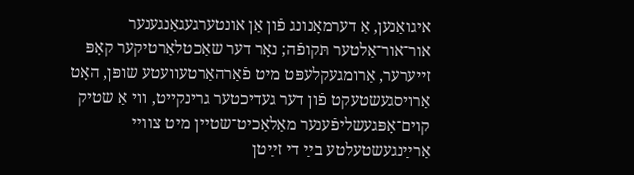איגואַנען, אַ דערמאָנונג פֿון אַן אונטערגעגאַנגענער אור־אור־אַלטער תּקופֿה; נאָר דער שאַכטלאַרטיקער קאָפּ זייערער, אַרומגעקלעפּט מיט פֿאַרהאַרטעוועטע שופּן, האָט אַרויסגעשטעקט פֿון דער געדיכטער גרינקייט, ווי אַ שטיק קוים־אָפּגעשליפֿענער מאַלאַכיט־שטיין מיט צוויי אַרײַנגעשטעלטע בײַ די זײַטן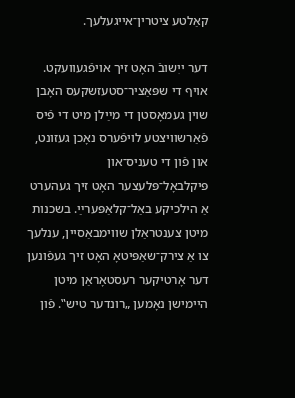קאַלטע ציטרין־אייגעלעך.

דער ייִשובֿ האָט זיך אויפֿגעוועקט. אויף די שפּאַציר־סטעזשקעס האָבן שוין געמאָסטן די מײַלן מיט די פֿיס פֿאַרשוויצטע לויפֿערס נאָכן געזונט, און פֿון די טעניס־און פּיקלבאָל־פּלעצער האָט זיך געהערט אַ הילכיקע באַל־קלאַפּערײַ. בשכנות מיטן צענטראַלן שווימבאַסיין, ענלעך צו אַ צירק־שאַפּיטאָ האָט זיך געפֿונען דער אָרטיקער רעסטאָראַן מיטן היימישן נאָמען „רונדער טיש‟. פֿון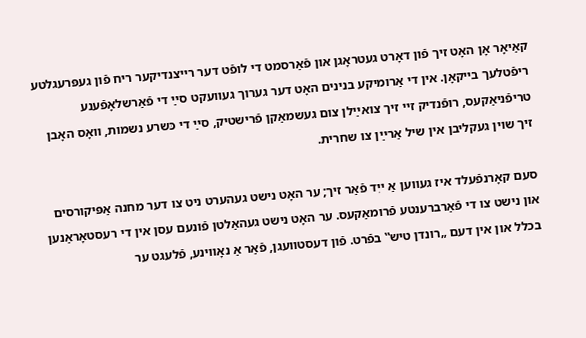קאַיאָר אָן האָט זיך פֿון דאָרט געטראָגן און פֿאַרסמט די לופֿט דער רייצנדיקער ריח פֿון געפּרעגלטע ריפֿטלעך בייקאָן. אין די אַרומיקע בנינים האָט דער גערוך געוועקט סײַ די פֿאַרשלאָפֿענע טריפֿניאַקעס, רופֿנדיק זיי זיך צואײַלן צום געשמאַקן פֿרישטיק, סײַ די כּשרע נשמות, וואָס האָבן זיך שוין געקליבן אין שיל אַרײַן צו שחרית.

סעם קאָרנפֿעלד איז געווען אַ ייִד פֿאַר זיך; ער האָט נישט געהערט ניט צו דער מחנה אַפּיקורסים און נישט צו די פֿאַרברענטע פֿרומאַקעס. ער האָט נישט געהאַלטן פֿונעם עסן אין די רעסטאָראַנען בכלל און אין דעם „רונדן טיש‟ בפֿרט. פֿון דעסטוועגן, פֿאַר אַ נאָווינע, פֿלעגט ער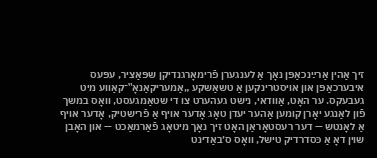זיך אַהין אַרײַנכאַפּן נאָך אַ לענגערן פֿרימאָרגנדיקן שפּאַציר, עפּעס איבערכאַפּן און אויסטרינקען אַ טשאַשקע „אַמעריקאַנאָ‟־קאַווע מיט געבעקס. ער האָט, אַוודאי, נישט געהערט צו די שטאַמגעסט, וואָס במשך פֿון לאַנגע יאָרן קומען אַהער יעדן טאָג אָדער אויף אַ פֿרישטיק, אָדער אויף אַ לאָנטש — דער רעסטאָראַן האָט זיך נאָך מיטאָג פֿאַרמאַכט — און האָבן שוין דאָ אַ כּסדרדיק טישל, וואָס ס׳באַדינט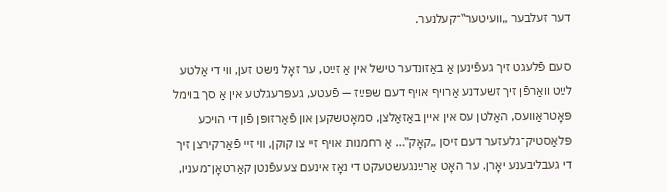דער זעלבער „וועיטער‟־קעלנער.

סעם פֿלעגט זיך געפֿינען אַ באַזונדער טישל אין אַ זײַט, ער זאָל נישט זען, ווי די אַלטע לײַט וואַרפֿן זיך זשעדנע אַרויף אויף דעם שפּײַז — פֿעטע, געפּרעגלטע אין אַ סך בוימל פּאָטראַוועס, האַלטן עס אין איין באַזאַלצן, סמאָטשקען און פֿאַרזופּן פֿון די הויכע פּלאַסטיק־גלעזער דעם זיסן „קאָק‟… אַ רחמנות אויף זיי צו קוקן, ווי זיי פֿאַרקירצן זיך די געבליבענע יאָרן. ער האָט אַרײַנגעשטעקט די נאָז אינעם צעעפֿנטן קאַרטאָן־מעניו,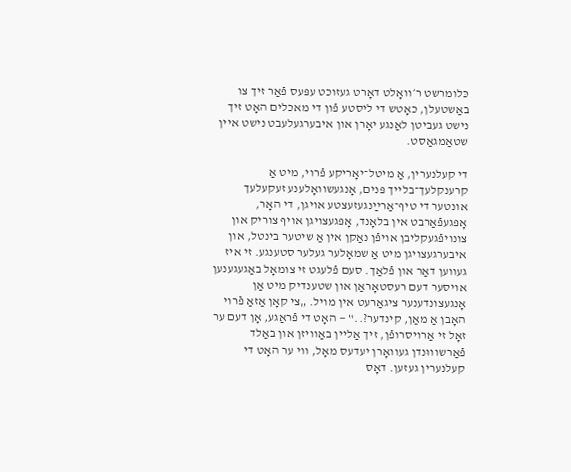כּלומרשט ר׳וואָלט דאָרט געזוכט עפּעס פֿאַר זיך צו באַשטעלן, כאָטש די ליסטע פֿון די מאכלים האָט זיך נישט געביטן לאַנגע יאָרן און איבערגעלעבט נישט איין שטאַמגאַסט.

די קעלנערין, אַ מיטל־יאָריקע פֿרוי, מיט אַ קרענקלעך־בלייך פּנים, אָנגעשוואָלענע זעקעלעך אונטער די טיף־אַרײַנגעזעצטע אויגן, די האָר, אָפּגעפֿאַרבט אין בלאָנד, אָפּגעצויגן אויף צוריק און צונויפֿגעקליבן אויפֿן נאַקן אין אַ שיטער בינטל, און איבערגעצויגן מיט אַ שמאָלער געלער סטענגע. זי איז געווען דאַר און פֿלאַך. סעם פֿלעגט זי צומאָל באַגעגענען אויסער דעם רעסטאָראַן און שטענדיק מיט אַן אָנגעצונדענער ציגאַרעט אין מויל. „צי קאָן אַזאַ פֿרוי האָבן אַ מאַן, קינדער?..‟ — האָט די פֿראַגע, אָן דעם ער זאָל זי אַרויסרופֿן, זיך אַליין באַוויזן און באַלד פֿאַרשוווּנדן געוואָרן יעדעס מאָל, ווי ער האָט די קעלנערין געזען. דאָס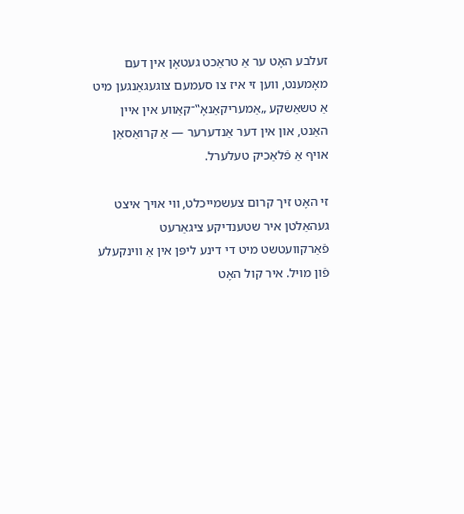זעלבע האָט ער אַ טראַכט געטאָן אין דעם מאָמענט, ווען זי איז צו סעמעם צוגעגאַנגען מיט אַ טשאַשקע „אַמעריקאַנאָ‟־קאַווע אין איין האַנט, און אין דער אַנדערער — אַ קרואַסאַן אויף אַ פֿלאַכיק טעלערל.

זי האָט זיך קרום צעשמייכלט, ווי אויך איצט געהאַלטן איר שטענדיקע ציגאַרעט פֿאַרקוועטשט מיט די דינע ליפּן אין אַ ווינקעלע פֿון מויל. איר קול האָט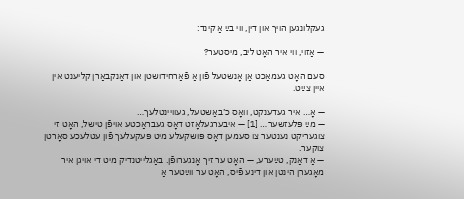געקלונגען הויך און דין, ווי בײַ אַ קינד:

— אַזוי, ווי איר האָט ליב, מיסטער?

סעם האָט געמאַכט אַן אָנשטעל פֿון אַ פֿאַרחידושטן און דאַנקבאַרן קליענט אין איין צײַט.

— אָ… איר געדענקט, וואָס כ׳באַשטעל, געוויינטלעך…
— מײַ פּלעזשער… [1] — איבערגעלאָזט דאָס געבראַכטע אויפֿן טישל, האָט זי צוגעריקט נענטער צו סעמען דאָס פּושקעלע מיט פּעקעלעך פֿון עטלעכע סאָרטן צוקער.
— אַ דאַנק, טײַערע, — האָט ער זיך אָנגערופֿן. באַגלייטנדיק מיט די אויגן איר מאָגערן הינטן און דינע פֿיס, האָט ער ווײַטער אַ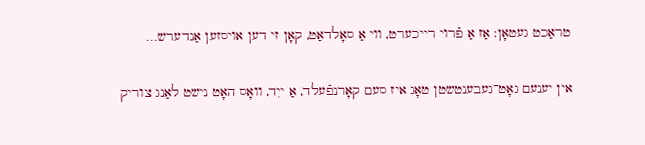טראַכט געטאָן: אַז אַ פֿרוי רייכערט, ווי אַ סאָלדאַט, קאָן זי דען אויסזען אַנדערש…

אין יענעם גאָט־געבענטשטן טאָג איז סעם קאָרנפֿעלד, אַ ייִד, וואָס האָט נישט לאַנג צוריק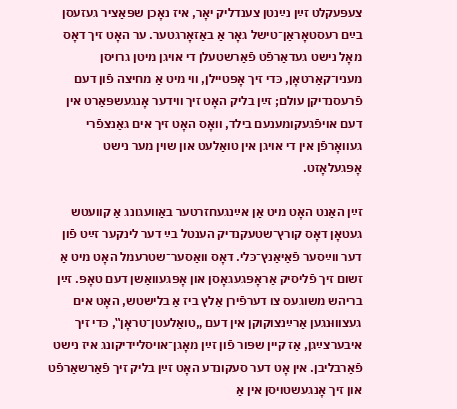צעפּעקלט זײַן נײַנטן צענדליק יאָר, איז נאָכן שפּאַציר געזעסן בײַם רעסטאָראַן־טישל גאָר אַ באַזאָרגטער. ער האָט זיך דאָס מאָל נישט געדאַרפֿט פֿאַרשטעלן די אויגן מיטן גרויסן מעניו־קאַרטאָן, כּדי זיך אָפּטיילן, ווי מיט אַ מחיצה פֿון דעם פֿרעסנדיקן עולם; זײַן בליק האָט זיך ווידער אָנגעשפּאַרט אין דעם אויפֿגעקומענעם בילד, וואָס האָט זיך אים גאַנצפֿרי געוואָרפֿן אין די אויגן אין טואַלעט און שוין מער נישט אָפּגעלאָזט.

זײַן האַנט האָט מיט אַן אײַנגעחזרטער באַוועגונג אַ קוועטש געטאָן דאָס קורץ־שטעקנדיק הענטל בײַ דער לינקער זײַט פֿון דער ווײַסער פֿאַיאַנץ־כּלי. דאָס וואַסער־שטרעמל האָט מיט אַ זשום זיך פֿליסיק אַראָפּגעגאָסן און אָפּגעוואַשן דעם טאָפּ. זײַן בריהש משוגעס צו דערפֿירן אַלץ ביז אַ בלישטש, האָט אים געצוווּנגען אַרײַנצוקוקן אין דעם „טואַלעטן־טראָן‟, כּדי זיך איבערצײַגן, אַז קיין שפּור פֿון זײַן מאָגן־אויסליידיקונג איז נישט פֿאַרבליבן. אין אָט דער סעקונדע האָט זײַן בליק זיך פֿאַרשאַרפֿט און זיך אָנגעשטויסן אין אַ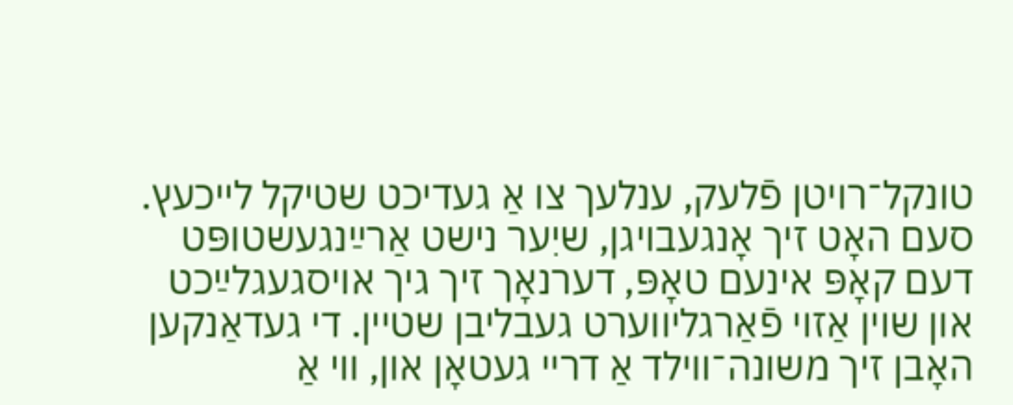טונקל־רויטן פֿלעק, ענלעך צו אַ געדיכט שטיקל לייכעץ. סעם האָט זיך אָנגעבויגן, שיִער נישט אַרײַנגעשטופּט דעם קאָפּ אינעם טאָפּ, דערנאָך זיך גיך אויסגעגלײַכט און שוין אַזוי פֿאַרגליווערט געבליבן שטיין. די געדאַנקען האָבן זיך משונה־ווילד אַ דריי געטאָן און, ווי אַ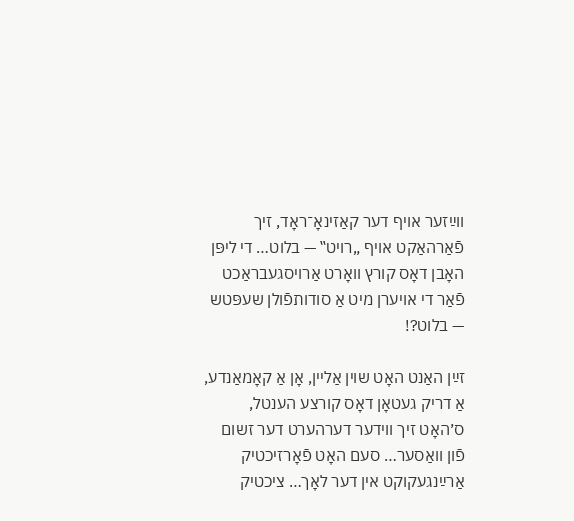ווײַזער אויף דער קאַזינאָ־ראָד, זיך פֿאַרהאַקט אויף „רויט‟ — בלוט… די ליפּן האָבן דאָס קורץ וואָרט אַרויסגעבראַכט פֿאַר די אויערן מיט אַ סודותפֿולן שעפּטש — בלוט?!

זײַן האַנט האָט שוין אַליין, אָן אַ קאָמאַנדע, אַ דריק געטאָן דאָס קורצע הענטל, ס׳האָט זיך ווידער דערהערט דער זשום פֿון וואַסער… סעם האָט פֿאָרזיכטיק אַרײַנגעקוקט אין דער לאָך… ציכטיק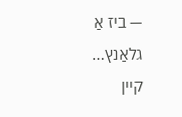— ביז אַ גלאַנץ… קיין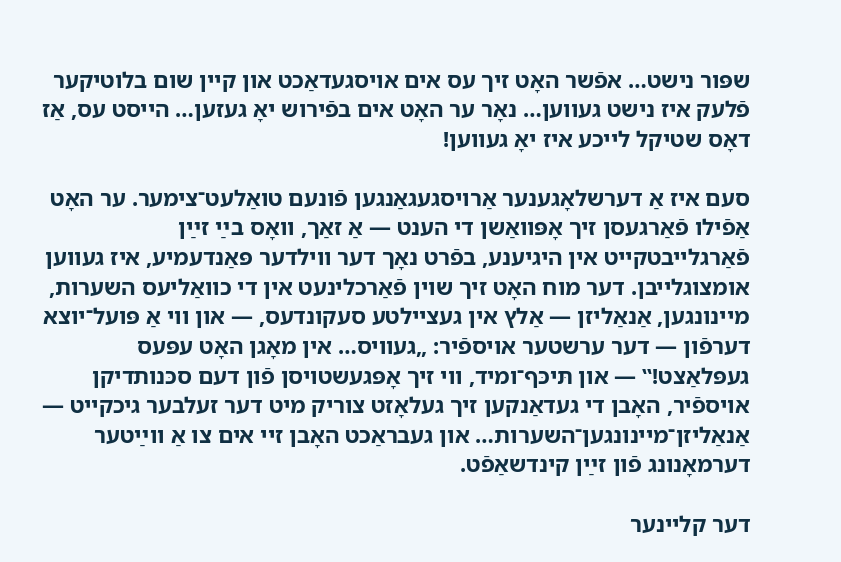שפּור נישט… אפֿשר האָט זיך עס אים אויסגעדאַכט און קיין שום בלוטיקער פֿלעק איז נישט געווען… נאָר ער האָט אים בפֿירוש יאָ געזען… הייסט עס, אַז דאָס שטיקל לייכע איז יאָ געווען!

סעם איז אַ דערשלאָגענער אַרויסגעגאַנגען פֿונעם טואַלעט־צימער. ער האָט אַפֿילו פֿאַרגעסן זיך אָפּוואַשן די הענט — אַ זאַך, וואָס בײַ זײַן פֿאַרגלייבטקייט אין היגיענע, בפֿרט נאָך דער ווילדער פּאַנדעמיע, איז געווען אומצוגלייבן. דער מוח האָט זיך שוין פֿאַרכלינעט אין די כוואַליעס השערות, מיינונגען, אַנאַליזן — אַלץ אין געציילטע סעקונדעס, — און ווי אַ פּועל־יוצא דערפֿון — דער ערשטער אויספֿיר: „געוויס… אין מאָגן האָט עפּעס געפּלאַצט!‟ — און תּיכּף־ומיד, ווי זיך אָפּגעשטויסן פֿון דעם סכּנותדיקן אויספֿיר, האָבן די געדאַנקען זיך געלאָזט צוריק מיט דער זעלבער גיכקייט — אַנאַליזן־מיינונגען־השערות… און געבראַכט האָבן זיי אים צו אַ ווײַטער דערמאָנונג פֿון זײַן קינדשאַפֿט.

דער קליינער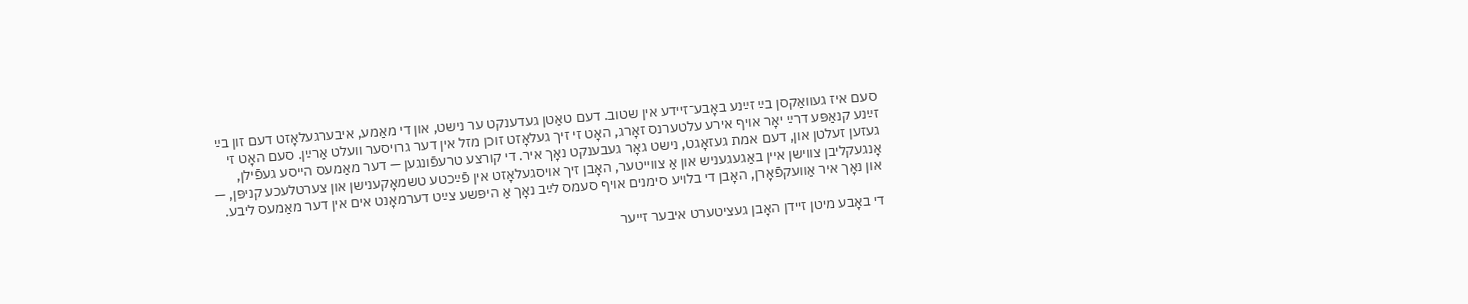סעם איז געוואַקסן בײַ זײַנע באָבע־זיידע אין שטוב. דעם טאַטן געדענקט ער נישט, און די מאַמע, איבערגעלאָזט דעם זון בײַ זײַנע קנאַפּע דרײַ יאָר אויף אירע עלטערנס זאָרג, האָט זי זיך געלאָזט זוכן מזל אין דער גרויסער וועלט אַרײַן. סעם האָט זי געזען זעלטן און, דעם אמת געזאָגט, נישט גאָר געבענקט נאָך איר. די קורצע טרעפֿונגען — דער מאַמעס הייסע געפֿילן, אָנגעקליבן צווישן איין באַגעגעניש און אַ צווייטער, האָבן זיך אויסגעלאָזט אין פֿײַכטע טשמאָקענישן און צערטלעכע קניפּן, — און נאָך איר אַוועקפֿאָרן, האָבן די בלויע סימנים אויף סעמס לײַב נאָך אַ היפּשע צײַט דערמאָנט אים אין דער מאַמעס ליבע.

די באָבע מיטן זיידן האָבן געציטערט איבער זייער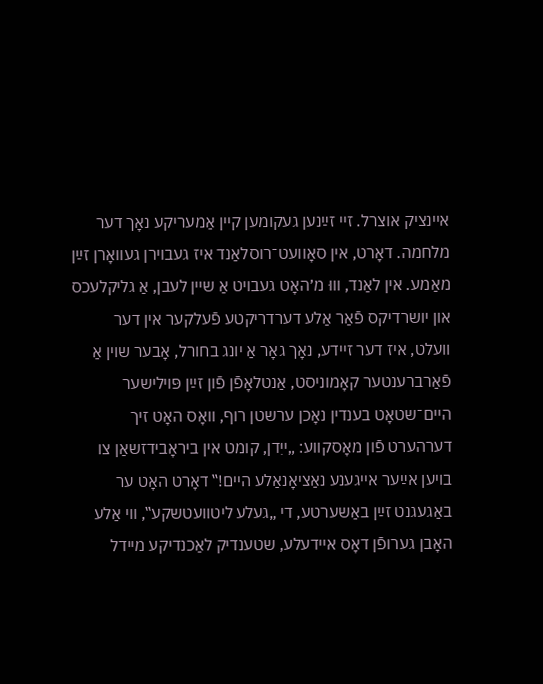איינציק אוצרל. זיי זײַנען געקומען קיין אַמעריקע נאָך דער מלחמה. דאָרט, אין סאָוועט־רוסלאַנד איז געבוירן געוואָרן זײַן מאַמע. אין לאַנד, וווּ מ׳האָט געבויט אַ שיין לעבן, אַ גליקלעכס און יושרדיקס פֿאַר אַלע דערדריקטע פֿעלקער אין דער וועלט, איז דער זיידע, נאָך גאָר אַ יונג בחורל, אָבער שוין אַ פֿאַרברענטער קאָמוניסט, אַנטלאָפֿן פֿון זײַן פּוילישער היים־שטאָט בענדין נאָכן ערשטן רוף, וואָס האָט זיך דערהערט פֿון מאָסקווע: „ייִדן, קומט אין ביראָבידזשאַן צו בויען אײַער אייגענע נאַציאָנאַלע היים!‟ דאָרט האָט ער באַגעגנט זײַן באַשערטע, די „געלע ליטוועטשקע‟, ווי אַלע האָבן גערופֿן דאָס איידעלע, שטענדיק לאַכנדיקע מיידל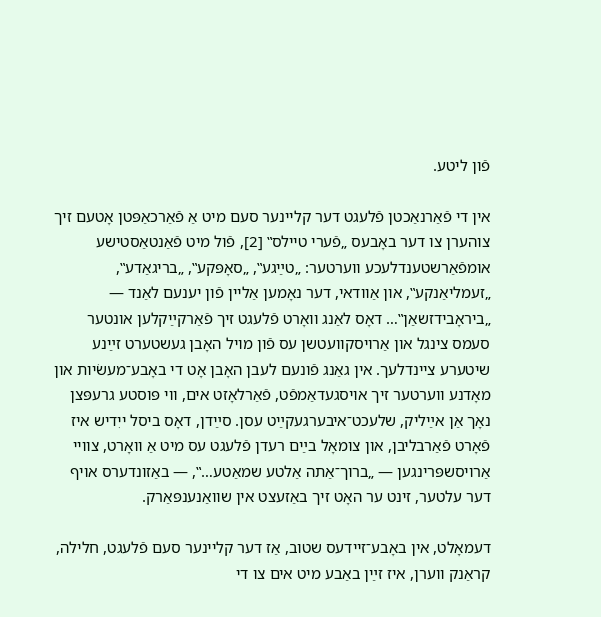פֿון ליטע.

אין די פֿאַרנאַכטן פֿלעגט דער קליינער סעם מיט אַ פֿאַרכאַפּטן אָטעם זיך צוהערן צו דער באָבעס „פֿערי טיילס‟ [2], פֿול מיט פֿאַנטאַסטישע אומפֿאַרשטענדלעכע ווערטער: „טײַגע‟, „סאָפּקע‟, „בריגאַדע‟, „זעמליאַנקע‟, און אַוודאי, דער נאָמען אַליין פֿון יענעם לאַנד — „ביראָבידזשאַן‟… דאָס לאַנג וואָרט פֿלעגט זיך פֿאַרקײַקלען אונטער סעמס צינגל און אַרויסקוועטשן עס פֿון מויל האָבן געשטערט זײַנע שיטערע ציינדלעך. אין גאַנג פֿונעם לעבן האָבן אָט די באָבע־מעשׂיות און מאָדנע ווערטער זיך אויסגעדאַמפֿט, פֿאַרלאָזט אים, ווי פּוסטע גרעפּצן נאָך אַן אײַליק, שלעכט־איבערגעקײַט עסן. סײַדן, דאָס ביסל ייִדיש איז פֿאָרט פֿאַרבליבן, און צומאָל בײַם רעדן פֿלעגט עס מיט אַ וואָרט, צוויי אַרויסשפּרינגען — „ברוך־אַתה אַלטע שמאַטע…‟, — באַזונדערס אויף דער עלטער, זינט ער האָט זיך באַזעצט אין שוואַנענפּאַרק.

דעמאָלט, אין באָבע־זיידעס שטוב, אַז דער קליינער סעם פֿלעגט, חלילה, קראַנק ווערן, איז זײַן באַבע מיט אים צו די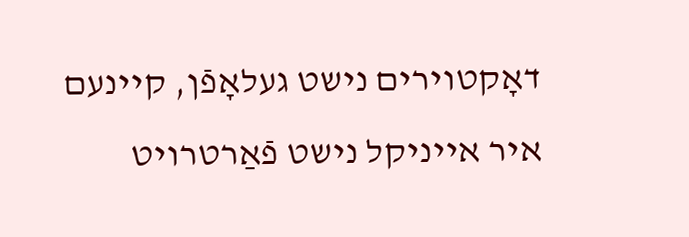דאָקטוירים נישט געלאָפֿן, קיינעם איר אייניקל נישט פֿאַרטרויט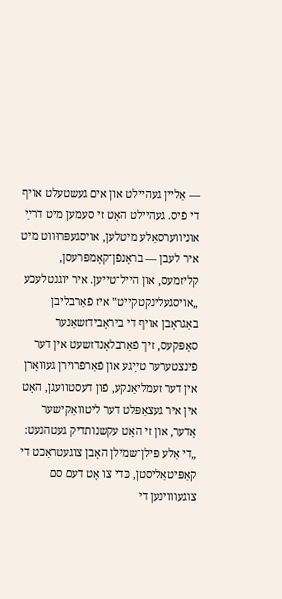— אַליין געהיילט און אים געשטעלט אויף די פֿיס. געהיילט האָט זי סעמען מיט דרײַ אוניווערסאַלע מיטלען, אויסגעפּרוּווט מיט איר לעבן — בראָנפֿן־קאָמפּרעסן, קליזמעס, און הייל־טייען. איר יוגנטלעכע „אויסגעלינקטקייט‟ איז פֿאַרבליבן באַגראָבן אויף די ביראָבידזשאַנער סאָפּקעס, זיך פֿאַרבלאָנדזשעט אין דער פֿינצטערער טײַגע און פֿאַרפֿרוירן געוואָרן אין דער זעמליאַנקע, פֿון דעסטוועגן, האָט אין איר געצאַפּלט דער ליטוואַקישער אָדער, און זי האָט עקשנותדיק געטהנעט: „די אַלע פּילן־שמילן האָבן צוגעטראַכט די קאַפּיטאַליסטן, כּדי צו אָט דעם סם צוגעוווינען די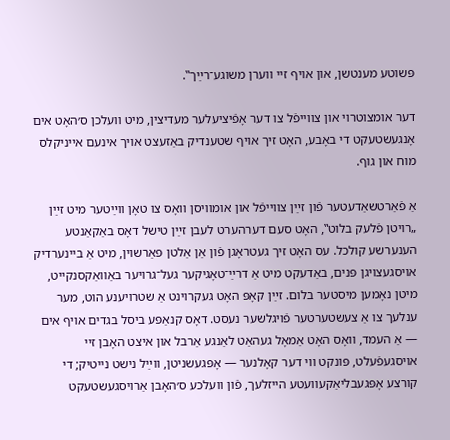פּשוטע מענטשן, און אויף זיי ווערן משוגע־רײַך‟.

דער אומצוטרוי און צווייפֿל צו דער אָפֿיציעלער מעדיצין, מיט וועלכן ס׳האָט אים אָנגעשטעקט די באָבע, האָט זיך אויף שטענדיק באַזעצט אויך אינעם אייניקלס מוח און גוף.

אַ פֿאַרטשאַדעטער פֿון זײַן צווייפֿל און אומוויסן וואָס צו טאָן ווײַטער מיט זײַן „רויטן פֿלעק בלוט‟, האָט סעם דערהערט לעבן זײַן טישל דאָס באַקאַנטע הענערשע קולכל. עס האָט זיך געטראָגן פֿון אַן אַלטן פּאַרשוין, מיט אַ ביינערדיק אויסגעצויגן פּנים, באַדעקט מיט אַ דרײַ־טאָגיקער געל־גרויער באַוואַקסנקייט, מיטן נאָמען מיסטער בלום. זײַן קאָפּ האָט געקרוינט אַ שטרויענע הוט, מער ענלעך צו אַ צעשטערטער פֿויגלשער נעסט. דאָס קנאַפּע ביסל בגדים אויף אים — אַ העמד, וואָס האָט אַמאָל געהאַט לאַנגע אַרבל און איצט האָבן זיי אויסגעפֿעלט, פּונקט ווי דער קאָלנער — אָפּגעשניטן, ווײַל נישט נייטיק; די קורצע אָפּגעבליאַקעוועטע הייזלעך, פֿון וועלכע ס׳האָבן אַרויסגעשטעקט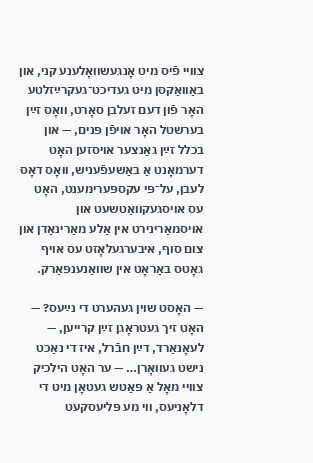צוויי פֿיס מיט אָנגעשוואָלענע קני, און באַוואַקסן מיט געדיכט־געקרײַזלטע האָר פֿון דעם זעלבן סאָרט, וואָס זײַן בערשטל האָר אויפֿן פּנים, — און בכלל זײַן גאַנצער אויסזען האָט דערמאָנט אַ באַשעפֿעניש, וואָס דאָס לעבן, על־פּי עקספּערימענט, האָט עס אויסגעקוואַטשעט און אויסמאַרינירט אין אַלע מאַרינאַדן און צום סוף, איבערגעלאָזט עס אויף גאָטס באַראָט אין שוואַנענפּאַרק.

— האָסט שוין געהערט די נײַעס? — האָט זיך געטראָגן זײַן קרייען, — לעאָנאַרד, דײַן חבֿרל, איז די נאַכט נישט געוואָרן… — ער האָט הילכיק צוויי מאָל אַ פּאַטש געטאָן מיט די דלאָניעס, ווי מע פּליעסקעט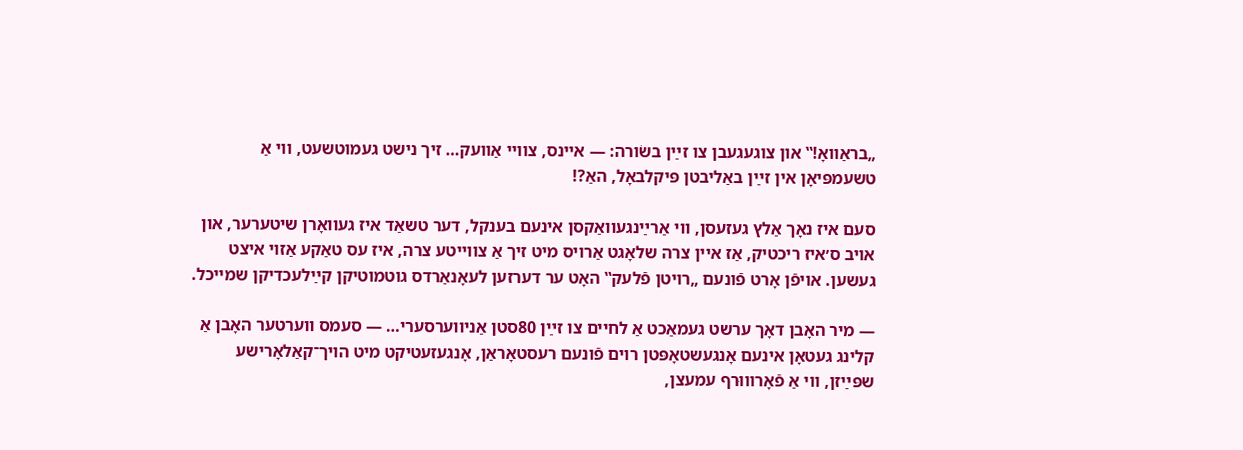„בראַוואָ!‟ און צוגעגעבן צו זײַן בשׂורה: — איינס, צוויי אַוועק… זיך נישט געמוטשעט, ווי אַ טשעמפּיאָן אין זײַן באַליבטן פּיקלבאָל, האַ?!

סעם איז נאָך אַלץ געזעסן, ווי אַרײַנגעוואַקסן אינעם בענקל, דער טשאַד איז געוואָרן שיטערער, און אויב ס׳איז ריכטיק, אַז איין צרה שלאָגט אַרויס מיט זיך אַ צווייטע צרה, איז עס טאַקע אַזוי איצט געשען. אויפֿן אָרט פֿונעם „רויטן פֿלעק‟ האָט ער דערזען לעאָנאַרדס גוטמוטיקן קײַלעכדיקן שמייכל.

— מיר האָבן דאָך ערשט געמאַכט אַ לחיים צו זײַן 80סטן אַניווערסערי… — סעמס ווערטער האָבן אַ קלינג געטאָן אינעם אָנגעשטאָפּטן רוים פֿונעם רעסטאָראַן, אָנגעזעטיקט מיט הויך־קאַלאָרישע שפּײַזן, ווי אַ פֿאָרוווּרף עמעצן,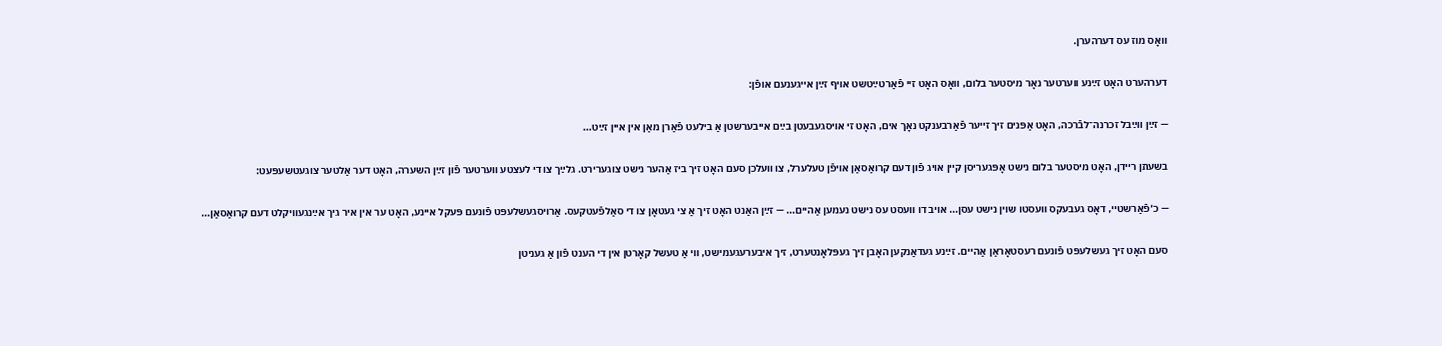וואָס מוז עס דערהערן.

דערהערט האָט זײַנע ווערטער נאָר מיסטער בלום, וואָס האָט זיי פֿאַרטײַטשט אויף זײַן אייגענעם אופֿן:

— זײַן ווײַבל זכרנה־לבֿרכה, האָט אַפּנים זיך זייער פֿאַרבענקט נאָך אים, האָט זי אויסגעבעטן בײַם אייבערשטן אַ בילעט פֿאַרן מאַן אין איין זײַט…

בשעתן ריידן, האָט מיסטער בלום נישט אָפּגעריסן קיין אויג פֿון דעם קרואַסאַן אויפֿן טעלערל, צו וועלכן סעם האָט זיך ביז אַהער נישט צוגערירט. גלײַך צו די לעצטע ווערטער פֿון זײַן השערה, האָט דער אַלטער צוגעטשעפּעט:

— כ׳פֿאַרשטיי, דאָס געבעקס וועסטו שוין נישט עסן… אויב דו וועסט עס נישט נעמען אַהיים… — זײַן האַנט האָט זיך אַ צי געטאָן צו די סאַלפֿעטקעס. אַרויסגעשלעפּט פֿונעם פּעקל איינע, האָט ער אין איר גיך אײַנגעוויקלט דעם קרואַסאַן…

סעם האָט זיך געשלעפּט פֿונעם רעסטאָראַן אַהיים. זײַנע געדאַנקען האָבן זיך געפּלאָנטערט, זיך איבערעגעמישט, ווי אַ טעשל קאָרטן אין די הענט פֿון אַ געניטן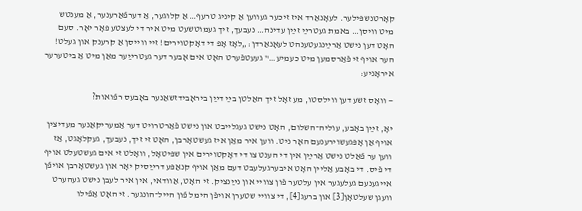קאָרטנשפּילער. לעאָנאַרד איז זיכער געווען אַ קיניג טרעף… אַ קלוגער, אַ דערפֿאַרענער, אַ מענטש מיט וויסן… באמת געטרײַ זײַן עדינה… נעבעך, זיך געמוטשעט מיט איר די לעצטע פּאָר יאָר. סעם האָט דען נישט אַרײַנגעטענהט לעאָנאַרדן: „לאָז אָפּ די דאָקטוירים! זיי ווייסן אַ קרענק און געלט! הער אויף זי פֿאַרסמען מיט כעמיע…‟ געעטפֿערט האָט אים אָבער דער געטרײַער מאַן מיט אַ ביטערער איראָניע:

— וואָס זשע דען ווילסטו, מע זאָל זיך האַלטן בײַ דײַן ביראָבידזשאַנער באָבעס רפֿואות?

יאָ, זײַן באָבע, עוליה־השלום, האָט נישט געגלייבט און נישט פֿאַרטרויט דער אַמעריקאַנער מעדיצין אויף אַן אָפּגעשוירענעם האָר ניט. ווען איר מאַן איז געשטאָרבן, האָט זי זיך, נעבעך, געקלאָגט, אַז ווען ער פֿאַלט נישט אַרײַן אין די הענט צו די דאָקטוירים אין שפּיטאָל, וואָלט זי אים געשטעלט אויף די פֿיס. די באָבע אַליין האָט איבערגעלעבט דעם מאַן אויף קנאַפּע דרײַסיק יאָר און געשטאָרבן אויפֿן אייגענעם געלעגער אין עלטער פֿון צוויי און נײַנציק. זי האָט, אַוודאי, אין איר לעבן נישט געהערט וועגן שעלטאָן[3] און ברעג[4], די צוויי שטערן אויפֿן הימל פֿון הייל־הונגער. זי האָט אַפֿילו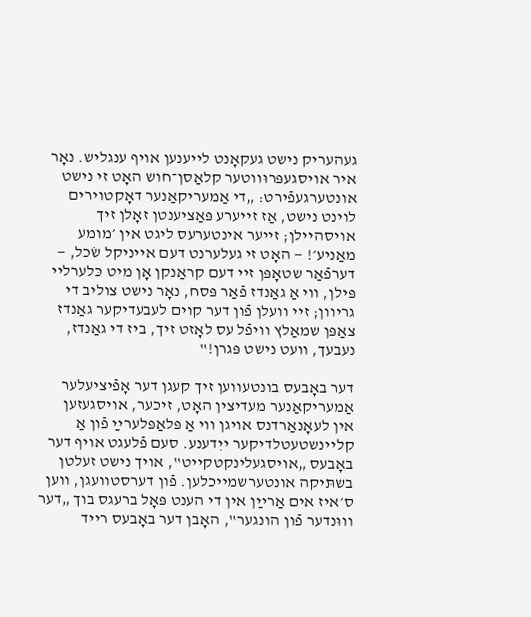געהעריק נישט געקאָנט לייענען אויף ענגליש. נאָר איר אויסגעפּרוּווטער קלאַסן־חוש האָט זי נישט אונטערגעפֿירט: „די אַמעריקאַנער דאָקטוירים לוינט נישט, אַז זייערע פּאַציענטן זאָלן זיך אויסהיילן; זייער אינטערעס ליגט אין ׳מומע מאַניע׳! — האָט זי געלערנט דעם אייניקל שׂכל, — דערפֿאַר שטאָפּן זיי דעם קראַנקן אָן מיט כּלערליי פּילן, ווי אַ גאַנדז פֿאַר פּסח, נאָר נישט צוליב די גריוון; זיי וועלן פֿון דער קוים לעבעדיקער גאַנדז צאַפּן שמאַלץ וויפֿל עס לאָזט זיך, ביז די גאַנדז, נעבעך, וועט נישט פּגרן!‟

דער באָבעס בונטעווען זיך קעגן דער אָפֿיציעלער אַמעריקאַנער מעדיצין האָט, זיכער, אויסגעזען אין לעאָנאַרדנס אויגן ווי אַ פּלאַפּלערײַ פֿון אַ קליינשטעטלדיקער ייִדענע. סעם פֿלעגט אויף דער באָבעס „אויסגעלינקטקייט‟, אויך נישט זעלטן בשתּיקה אונטערשמייכלען. פֿון דערסטוועגן, ווען ס׳איז אים אַרײַן אין די הענט פּאָל ברעגס בוך „דער וווּנדער פֿון הונגער‟, האָבן דער באָבעס רייד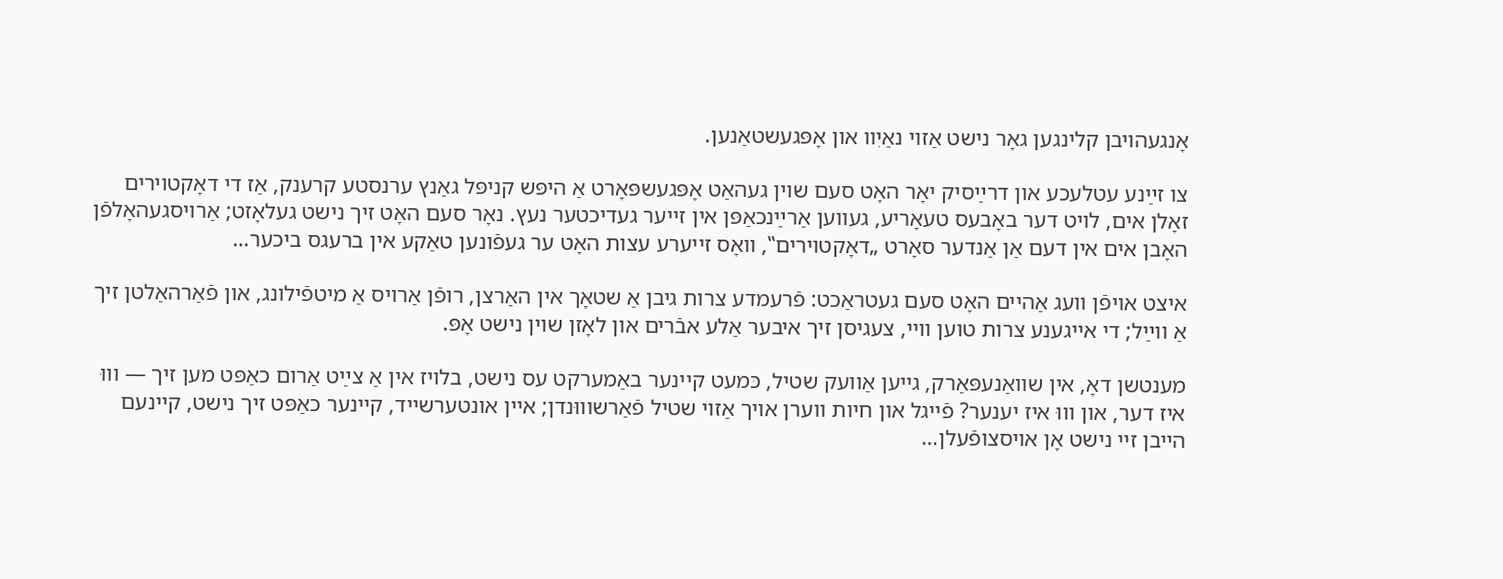אָנגעהויבן קלינגען גאָר נישט אַזוי נאַיִוו און אָפּגעשטאַנען.

צו זײַנע עטלעכע און דרײַסיק יאָר האָט סעם שוין געהאַט אָפּגעשפּאָרט אַ היפּש קניפּל גאַנץ ערנסטע קרענק, אַז די דאָקטוירים זאָלן אים, לויט דער באָבעס טעאָריע, געווען אַרײַנכאַפּן אין זייער געדיכטער נעץ. נאָר סעם האָט זיך נישט געלאָזט; אַרויסגעהאָלפֿן האָבן אים אין דעם אַן אַנדער סאָרט „דאָקטוירים‟, וואָס זייערע עצות האָט ער געפֿונען טאַקע אין ברעגס ביכער…

איצט אויפֿן וועג אַהיים האָט סעם געטראַכט: פֿרעמדע צרות גיבן אַ שטאָך אין האַרצן, רופֿן אַרויס אַ מיטפֿילונג, און פֿאַרהאַלטן זיך אַ ווײַל; די אייגענע צרות טוען וויי, צעגיסן זיך איבער אַלע אבֿרים און לאָזן שוין נישט אָפּ.

מענטשן דאָ, אין שוואַנעפּאַרק, גייען אַוועק שטיל, כּמעט קיינער באַמערקט עס נישט, בלויז אין אַ צײַט אַרום כאַפּט מען זיך — וווּ איז דער, און וווּ איז יענער? פֿייגל און חיות ווערן אויך אַזוי שטיל פֿאַרשוווּנדן; איין אונטערשייד, קיינער כאַפּט זיך נישט, קיינעם הייבן זיי נישט אָן אויסצופֿעלן…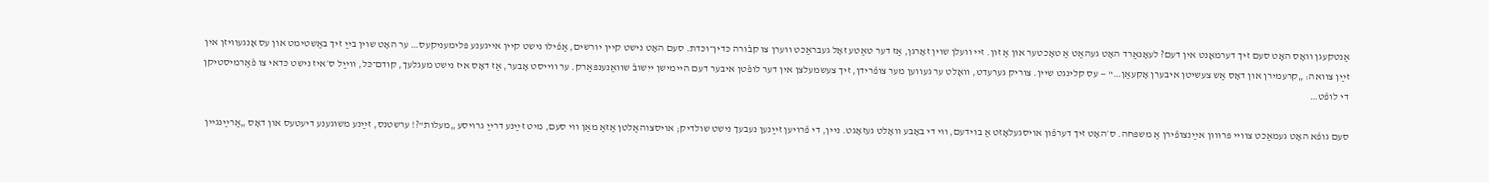אַנטקעגן וואָס האָט סעם זיך דערמאָנט אין דעם? לעאָנאַרד האָט געהאַט אַ טאָכטער און אַ זון. זיי וועלן שוין זאָרגן, אַז דער טאַטע זאָל געבראַכט ווערן צו קבֿורה כּדין־וכּדת. סעם האָט נישט קיין יורשים, אַפֿילו נישט קיין אייגענע פּלימעניקעס… ער האָט שוין בײַ זיך באַשטימט און עס אָנגעוויזן אין זײַן צוואה: „קרעמירן און דאָס אַש צעשיטן איבערן אָקעאַן…‟ — עס קלינגט שיין. צוריק גערעדט, וואָלט ער געווען מער צופֿרידן, זיך צעשמעלצן אין דער לופֿטן איבער דעם היימישן ייִשובֿ שוואַנענפּאַרק. ער ווייסט אָבער, אַז דאָס איז נישט מעגלעך, קודם־כּל, ווײַל ס׳איז נישט כּדאי צו פֿאַרמיסטיקן די לופֿט…

סעם גופֿא האָט געמאַכט צוויי פּרוּוון אײַנצופֿירן אַ משפּחה. ס׳האָט זיך דערפֿון אויסגעלאָזט אַ בוידעם, ווי די באָבע וואָלט געזאָגט. ניין, די פֿרויען זײַנען נעבעך נישט שולדיק; אויסצוהאַלטן אַזאַ מאַן ווי סעם, מיט זײַנע דרײַ גרויסע „מעלות‟?! ערשטנס, זײַנע משוגענע דיעטעס און דאָס „אַרײַנגיין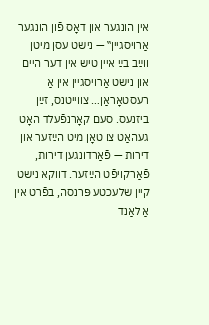אין הונגער און דאָס פֿון הונגער אַרויסגיין‟ — נישט עסן מיטן ווײַב בײַ איין טיש אין דער היים און נישט אַרויסגיין אין אַ רעסטאָראַן… צווייטנס, זײַן ביזנעס. סעם קאָרנפֿעלד האָט געהאַט צו טאָן מיט הײַזער און דירות — פֿאַרדונגען דירות, פֿאַרקויפֿט הײַזער. דווקא נישט קיין שלעכטע פּרנסה, בפֿרט אין אַ לאַנד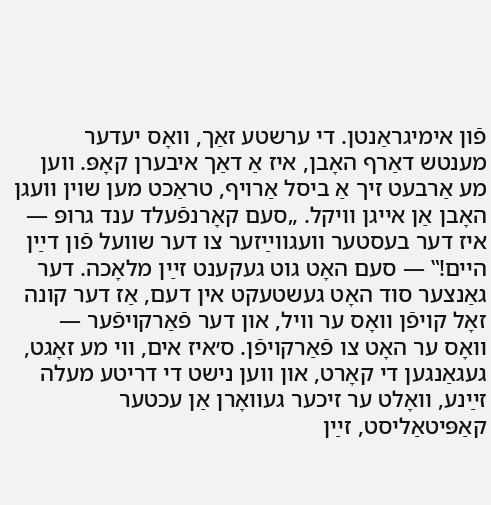פֿון אימיגראַנטן. די ערשטע זאַך, וואָס יעדער מענטש דאַרף האָבן, איז אַ דאַך איבערן קאָפּ. ווען מע אַרבעט זיך אַ ביסל אַרויף, טראַכט מען שוין וועגן האָבן אַן אייגן וויקל. „סעם קאָרנפֿעלד ענד גרופּ — איז דער בעסטער וועגווײַזער צו דער שוועל פֿון דײַן היים!‟ — סעם האָט גוט געקענט זײַן מלאָכה. דער גאַנצער סוד האָט געשטעקט אין דעם, אַז דער קונה זאָל קויפֿן וואָס ער וויל, און דער פֿאַרקויפֿער — וואָס ער האָט צו פֿאַרקויפֿן. ס׳איז אים, ווי מע זאָגט, געגאַנגען די קאָרט, און ווען נישט די דריטע מעלה זײַנע, וואָלט ער זיכער געוואָרן אַן עכטער קאַפּיטאַליסט, זײַן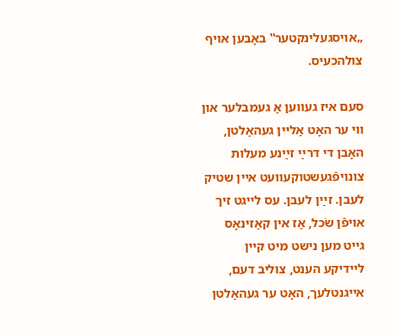„אויסגעלינקטער‟ באָבען אויף צולהכעיס.

סעם איז געווען אַ געמבלער און ווי ער האָט אַליין געהאַלטן, האָבן די דרײַ זײַנע מעלות צונויפֿגעשטוקעוועט איין שטיק לעבן. זײַן לעבן. עס לייגט זיך אויפֿן שׂכל, אַז אין קאַזינאָס גייט מען נישט מיט קיין ליידיקע הענט, צוליב דעם, אייגנטלעך, האָט ער געהאַלטן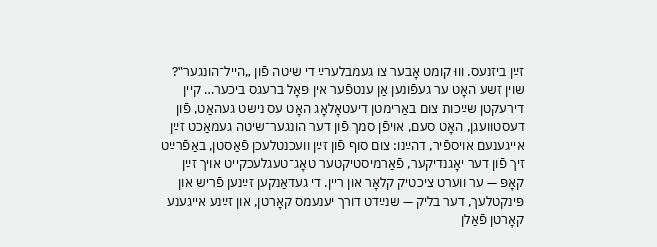זײַן ביזנעס. וווּ קומט אָבער צו געמבלערײַ די שיטה פֿון „הייל־הונגער‟? שוין זשע האָט ער געפֿונען אַן ענטפֿער אין פּאָל ברעגס ביכער… קיין דירעקטן שײַכות צום באַרימטן דיעטאָלאָג האָט עס נישט געהאַט, פֿון דעסטוועגן, האָט סעם, אויפֿן סמך פֿון דער הונגער־שיטה געמאַכט זײַן אייגענעם אויספֿיר, דהײַנו: צום סוף פֿון זײַן וועכנטלעכן פֿאַסטן, באַפֿרײַט זיך פֿון דער יאָגנדיקער, פֿאַרמיסטיקטער טאָג־טעגלעכקייט אויך זײַן קאָפּ — ער ווערט ציכטיק קלאָר און ריין. די געדאַנקען זײַנען פֿריש און פּינקטלעך, דער בליק — שנײַדט דורך יענעמס קאָרטן, און זײַנע אייגענע קאָרטן פֿאַלן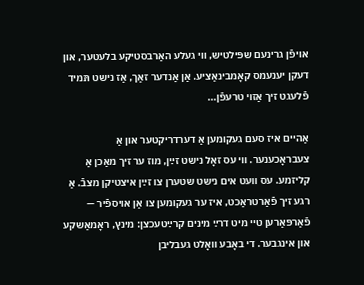אויפֿן גרינעם שפּילטיש, ווי געלע האַרבסטיקע בלעטער, און דעקן יענעמס קאָמבינאַציע. אַן אַנדער זאַך, אַז נישט תּמיד פֿלעגט זיך אַזוי טרעפֿן…

אַהיים איז סעם געקומען אַ דערדריקטער און אַ צעבראָכענער. ווי עס זאָל נישט זײַן, מוז ער זיך מאַכן אַ קליזמע. עס וועט אים נישט שטערן צו זײַן איצטיקן מצבֿ. אַ רגע זיך פֿאַרטראַכט, איז ער געקומען צו אַן אויספֿיר — פֿאַרפּאַרען טיי מיט דרײַ מינים קרײַטעכצן: מינץ, ראָמאַשקע און אינגבער. די באָבע וואָלט געבליבן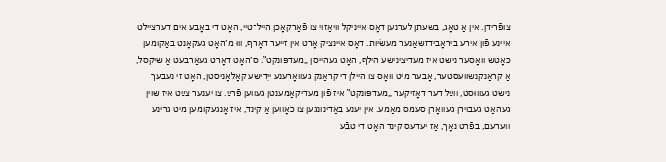צופֿרידן. אין אַ טאָג, בשעתן לערנען דאָס אייניקל וויאַזוי צו פֿאַרקאָכן הייל־טיי, האָט די באָבע אים דערציילט איינע פֿון אירע ביראָבידזשאַנער מעשׂיות. דאָס איינציק אָרט אין זייער דאָרף, וווּ מ׳האָט געקאָנט באַקומען כאָטש וואָסער נישט איז מעדיצינישע הילף, האָט געהייסן „מעדפּונקט‟. ס׳האָט דאָרט געאַרבעט אַ שיקסל, אַ קראַנקנשוועסטער, אָבער מיט וואָס צו היילן די קראַנק געוואָרענע ייִדישע קאָלאָניסטן, האָט זי נעבעך נישט געוווּסט, ווײַל דער דאָזיקער „מעדפּונקט‟ איז פֿון מעדיקאַמענטן געווען פֿרײַ. צו יענער צײַט איז שוין געהאַט געבוירן געוואָרן סעמס מאַמע. אין יענע באַדינונגען צו כאָווען אַ קינד, איז אָנגעקומען מיט גרינע ווערעם, בפֿרט נאָך, אַז יעדעס קינד האָט די טבֿע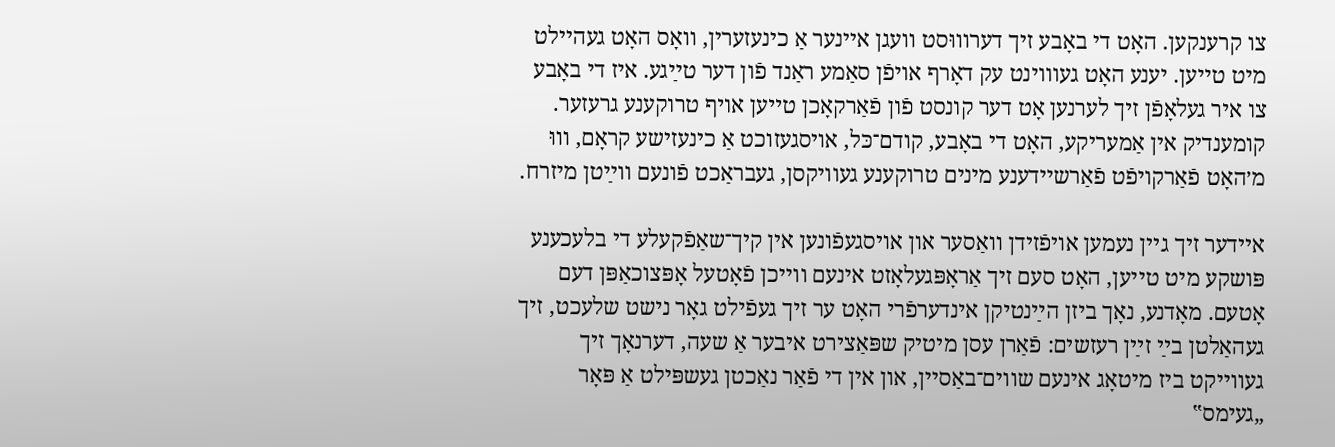צו קרענקען. האָט די באָבע זיך דערוווּסט וועגן איינער אַ כינעזערין, וואָס האָט געהיילט מיט טייען. יענע האָט געוווינט עק דאָרף אויפֿן סאַמע ראַנד פֿון דער טײַגע. איז די באָבע צו איר געלאָפֿן זיך לערנען אָט דער קונסט פֿון פֿאַרקאָכן טייען אויף טרוקענע גרעזער. קומענדיק אין אַמעריקע, האָט די באָבע, קודם־כּל, אויסגעזוכט אַ כינעזישע קראָם, וווּ מ׳האָט פֿאַרקויפֿט פֿאַרשיידענע מינים טרוקענע געוויקסן, געבראַכט פֿונעם ווײַטן מיזרח.

איידער זיך גיין נעמען אויפֿזידן וואַסער און אויסגעפֿונען אין קיך־שאַפֿקעלע די בלעכענע פּושקע מיט טייען, האָט סעם זיך אַראָפּגעלאָזט אינעם ווייכן פֿאָטעל אָפּצוכאַפּן דעם אָטעם. מאָדנע, נאָך ביזן הײַנטיקן אינדערפֿרי האָט ער זיך געפֿילט גאָר נישט שלעכט, זיך געהאַלטן בײַ זײַן רעזשים: פֿאַרן עסן מיטיק שפּאַצירט איבער אַ שעה, דערנאָך זיך געווייקט ביז מיטאָג אינעם שווים־באַסיין, און אין די פֿאַר נאַכטן געשפּילט אַ פּאָר „געימס‟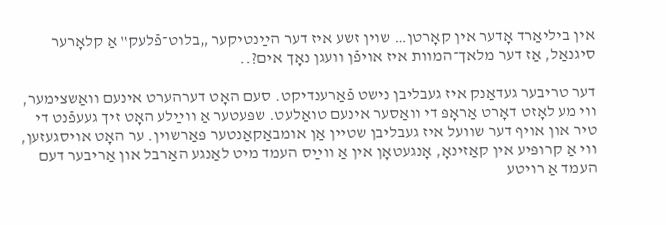אין ביליאַרד אָדער אין קאָרטן… שוין זשע איז דער הײַנטיקער „בלוט־פֿלעק‟ אַ קלאָרער סיגנאַל, אַז דער מלאך־המוות איז אויפֿן וועגן נאָך אים?..

דער טריבער געדאַנק איז געבליבן נישט פֿאַרענדיקט. סעם האָט דערהערט אינעם וואַשצימער, ווי מע לאָזט דאָרט אַראָפּ די וואַסער אינעם טואַלעט. שפּעטער אַ ווײַלע האָט זיך געעפֿנט די טיר און אויף דער שוועל איז געבליבן שטיין אַן אומבאַקאַנטער פּאַרשוין. ער האָט אויסגעזען, ווי אַ קרופּיע אין קאַזינאָ, אָנגעטאָן אין אַ ווײַס העמד מיט לאַנגע האַרבל און אַריבער דעם העמד אַ רויטע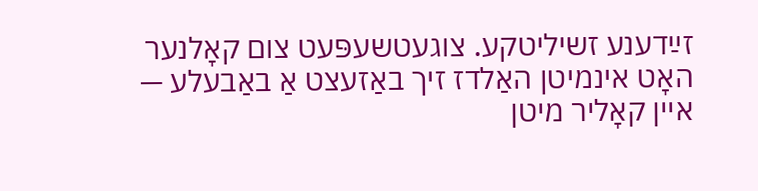זײַדענע זשיליטקע. צוגעטשעפּעט צום קאָלנער האָט אינמיטן האַלדז זיך באַזעצט אַ באַבעלע — איין קאָליר מיטן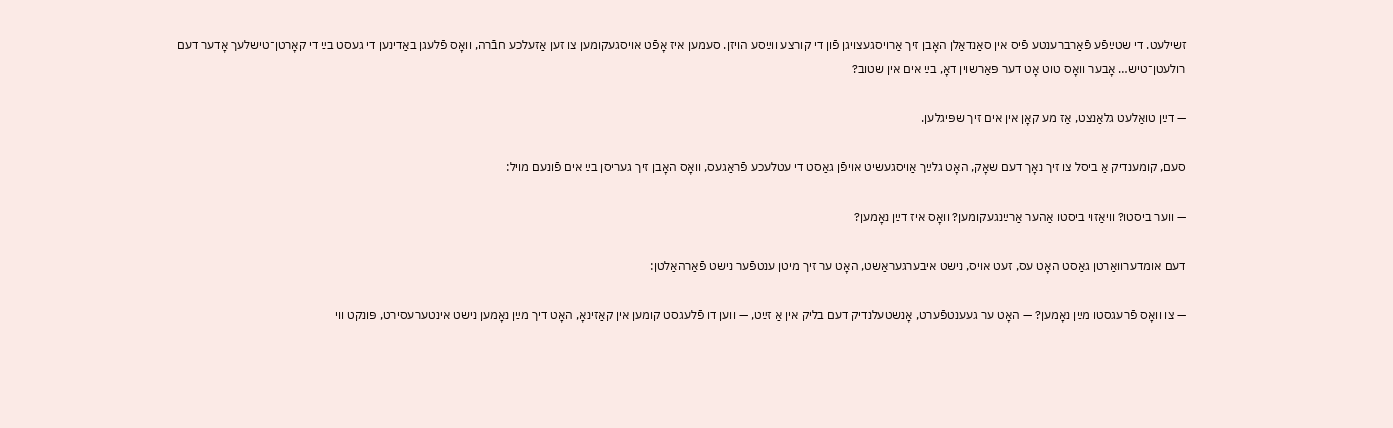זשילעט. די שטײַפֿע פֿאַרברענטע פֿיס אין סאַנדאַלן האָבן זיך אַרויסגעצויגן פֿון די קורצע ווײַסע הויזן. סעמען איז אָפֿט אויסגעקומען צו זען אַזעלכע חבֿרה, וואָס פֿלעגן באַדינען די געסט בײַ די קאָרטן־טישלעך אָדער דעם רולעטן־טיש… אָבער וואָס טוט אָט דער פּאַרשוין דאָ, בײַ אים אין שטוב?

— דײַן טואַלעט גלאַנצט, אַז מע קאָן אין אים זיך שפּיגלען.

סעם, קומענדיק אַ ביסל צו זיך נאָך דעם שאָק, האָט גלײַך אַויסגעשיט אויפֿן גאַסט די עטלעכע פֿראַגעס, וואָס האָבן זיך געריסן בײַ אים פֿונעם מויל:

— ווער ביסטו? וויאַזוי ביסטו אַהער אַרײַנגעקומען? וואָס איז דײַן נאָמען?

דעם אומדערוואַרטן גאַסט האָט עס, זעט אויס, נישט איבערגעראַשט, האָט ער זיך מיטן ענטפֿער נישט פֿאַרהאַלטן:

— צו וואָס פֿרעגסטו מײַן נאָמען? — האָט ער געענטפֿערט, אָנשטעלנדיק דעם בליק אין אַ זײַט, — ווען דו פֿלעגסט קומען אין קאַזינאָ, האָט דיך מײַן נאָמען נישט אינטערעסירט, פּונקט ווי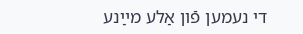די נעמען פֿון אַלע מײַנע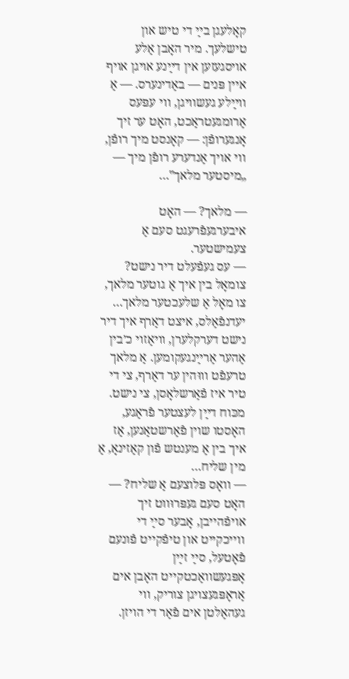קאָלעגן בײַ די טיש און טישלעך. מיר האָבן אַלע אויסגעזען אין דײַנע אויגן אויף איין פּנים — באַדינערס. — אַ ווײַלע געשוויגן, ווי עפּעס אַרומגעטראַכט, האָט ער זיך אָנגערופֿן: — קאָנסט מיך רופֿן, ווי אויך אַנדערע רופֿן מיך — „מיסטער מלאך‟…

— מלאך? — האָט איבערגעפֿרעגט סעם אַ צעמישטער.
— עס געפֿעלט דיר נישט? צומאָל בין איך אַ גוטער מלאך, צו מאָל אַ שלעכטער מלאך… יעדנפֿאַלס, איצט דאַרף איך דיר נישט דערקלערן, וויאַזוי כ׳בין אַהער אַרײַנגעקומען. אַ מלאך טרעפֿט וווּהין ער דאַרף, צי די טיר איז פֿאַרשלאָסן, צי נישט. מכּוח דײַן לעצטער פֿראַגע, האָסטו שוין פֿאַרשטאַנען, אַז איך בין אַ מענטש פֿון קאַזינאָ, אַ מין שליח…
— וואָס פּלוצעם אַ שליח? — האָט סעם געפּרוּווט זיך אויפֿהייבן, אָבער סײַ די ווייכקייט און טיפֿקייט פֿונעם פֿאָטעל, סײַ זײַן אָפּגעשוואַכטקייט האָבן אים אַראָפּגעצויגן צוריק, ווי געהאַלטן אים פֿאַר די הויזן.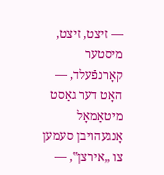— זיצט, זיצט, מיסטער קאָרנפֿעלד, — האָט דער גאַסט מיטאַמאָל אָנגעהויבן סעמען צו „אירצן‟, —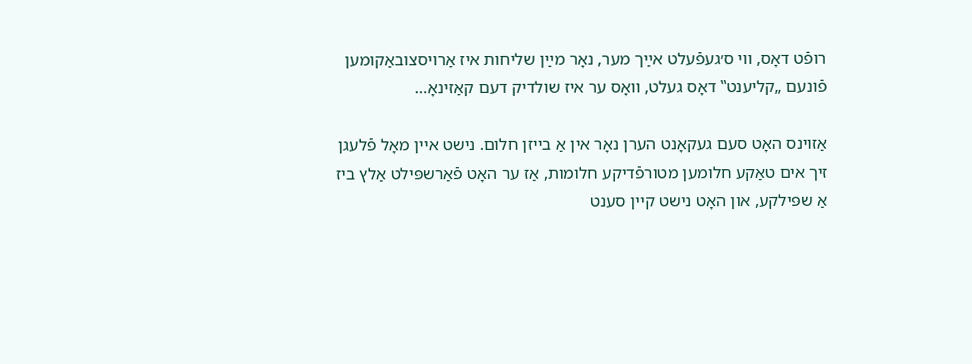רופֿט דאָס, ווי ס׳געפֿעלט אײַך מער, נאָר מײַן שליחות איז אַרויסצובאַקומען פֿונעם „קליענט‟ דאָס געלט, וואָס ער איז שולדיק דעם קאַזינאָ…

אַזוינס האָט סעם געקאָנט הערן נאָר אין אַ בייזן חלום. נישט איין מאָל פֿלעגן זיך אים טאַקע חלומען מטורפֿדיקע חלומות, אַז ער האָט פֿאַרשפּילט אַלץ ביז אַ שפּילקע, און האָט נישט קיין סענט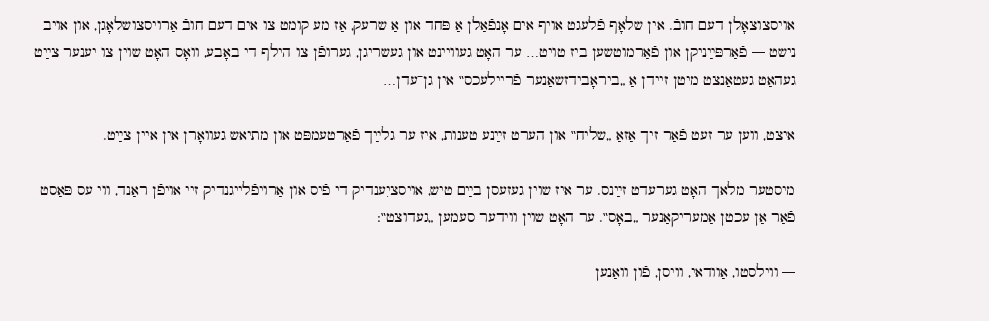אויסצוצאָלן דעם חובֿ. אין שלאָף פֿלעגט אויף אים אָנפֿאַלן אַ פּחד און אַ שרעק, אַז מע קומט צו אים דעם חובֿ אַרויסצושלאָגן, און אויב נישט — פֿאַרפּײַניקן און פֿאַרמוטשען ביז טויט… ער האָט געוויינט און געשריגן, גערופֿן צו הילף די באָבע, וואָס האָט שוין צו יענער צײַט געהאַט געטאַנצט מיטן זיידן אַ „ביראָבידזשאַנער פֿריילעכס‟ אין גן־עדן…

איצט, ווען ער זעט פֿאַר זיך אַזאַ „שליח‟ און הערט זײַנע טענות, איז ער גלײַך פֿאַרטעמפּט און מתיאש געוואָרן אין איין צײַט.

מיסטער מלאך האָט גערעדט זײַנס. ער איז שוין געזעסן בײַם טיש, אויסציִענדיק די פֿיס און אַרויפֿלייגנדיק זיי אויפֿן ראַנד, ווי עס פּאַסט פֿאַר אַן עכטן אַמעריקאַנער „באָס‟. ער האָט שוין ווידער סעמען „געדוצט‟:

— ווילסטו, אַוודאי, וויסן, פֿון וואַנען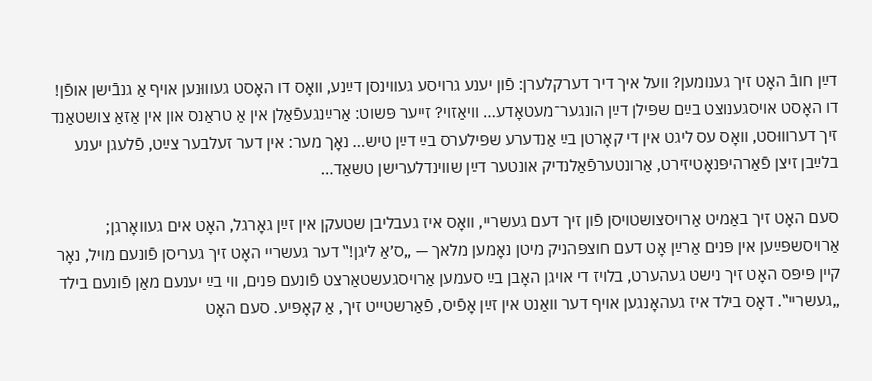דײַן חובֿ האָט זיך גענומען? וועל איך דיר דערקלערן: פֿון יענע גרויסע געווינסן דײַנע, וואָס דו האָסט געוווּנען אויף אַ גנבֿישן אופֿן! דו האָסט אויסגענוצט בײַם שפּילן דײַן הונגער־מעטאָדע… וויאַזוי? זייער פּשוט: אַרײַנגעפֿאַלן אין אַ טראַנס און אין אַזאַ צושטאַנד זיך דערוווּסט, וואָס עס ליגט אין די קאָרטן בײַ אַנדערע שפּילערס בײַ דײַן טיש… נאָך מער: אין דער זעלבער צײַט, פֿלעגן יענע בלײַבן זיצן פֿאַרהיפּנאָטיזירט, אַרונטערפֿאַלנדיק אונטער דײַן שווינדלערישן טשאַד…

סעם האָט זיך באַמיט אַרויסצושטויסן פֿון זיך דעם געשריי, וואָס איז געבליבן שטעקן אין זײַן גאָרגל, האָט אים געוואָרגן; אַרויסשפּײַען אין פּנים אַרײַן אָט דעם חוצפּהניק מיטן נאָמען מלאך — „ס׳אַ ליגן!‟ דער געשריי האָט זיך געריסן פֿונעם מויל, נאָר קיין פּיפּס האָט זיך נישט געהערט, בלויז די אויגן האָבן בײַ סעמען אַרויסגעשטאַרצט פֿונעם פּנים, ווי בײַ יענעם מאַן פֿונעם בילד „געשריי‟. דאָס בילד איז געהאָנגען אויף דער וואַנט אין זײַן אָפֿיס, פֿאַרשטייט זיך, אַ קאָפּיע. סעם האָט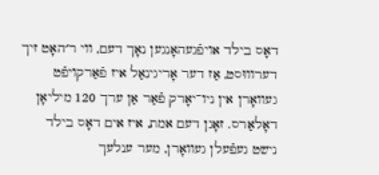דאָס בילד אויפֿגעהאָנגען נאָך דעם, ווי ר׳האָט זיך דערוווּסט, אַז דער אָריגינאַל איז פֿאַרקויפֿט געוואָרן אין ניו־יאָרק פֿאַר אַן ערך 120 מיליאָן דאָלאַרס. זאָגן דעם אמת, איז אים דאָס בילד נישט געפֿעלן געוואָרן, מער ענלעך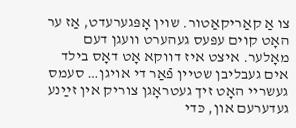צו אַ קאַריקאַטור. שוין אָפּגערעדט, אַז ער האָט קוים עפּעס געהערט וועגן דעם מאָלער. איצט איז דווקא אָט דאָס בילד אים געבליבן שטיין פֿאַר די אויגן… סעמס געשריי האָט זיך געטראָגן צוריק אין זײַנע געדערעם און, כּדי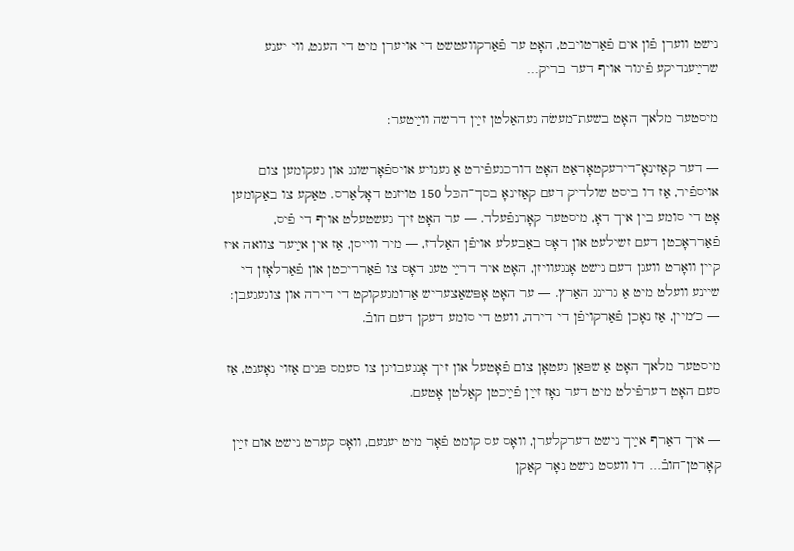נישט ווערן פֿון אים פֿאַרטויבט, האָט ער פֿאַרקוועטשט די אויערן מיט די הענט, ווי יענע שרײַענדיקע פֿיגור אויף דער בריק…

מיסטער מלאך האָט בשעת־מעשׂה געהאַלטן זײַן דרשה ווײַטער:

— דער קאַזינאָ־דירעקטאָראַט האָט דורכגעפֿירט אַ גענויע אויספֿאָרשונג און געקומען צום אויספֿיר, אַז דו ביסט שולדיק דעם קאַזינאָ בסך־הכּל 150 טויזנט דאָלאַרס. טאַקע צו באַקומען אָט די סומע בין איך דאָ, מיסטער קאָרנפֿעלד. — ער האָט זיך געשטעלט אויף די פֿיס, פֿאַרראָכטן דעם זשילעט און דאָס באַבעלע אויפֿן האַלדז, — מיר ווייסן, אַז אין אײַער צוואה איז קיין וואָרט וועגן דעם נישט אָנגעוויזן, האָט איר דרײַ טעג דאָס צו פֿאַרריכטן און פֿאַרלאָזן די שיינע וועלט מיט אַ גרינג האַרץ. — ער האָט אָפּשאַצעריש אַרומגעקוקט די דירה און צוגעגעבן: — כ׳מיין, אַז נאָכן פֿאַרקויפֿן די דירה, וועט די סומע דעקן דעם חובֿ.

מיסטער מלאך האָט אַ שפּאַן געטאָן צום פֿאָטעל און זיך אָנגעבויגן צו סעמס פּנים אַזוי נאָענט, אַז סעם האָט דערפֿילט מיט דער נאָז זײַן פֿײַכטן קאַלטן אָטעם.

— איך דאַרף אײַך נישט דערקלערן, וואָס עס קומט פֿאָר מיט יענעם, וואָס קערט נישט אום זײַן קאָרטן־חובֿ… דו וועסט נישט נאָר קאַקן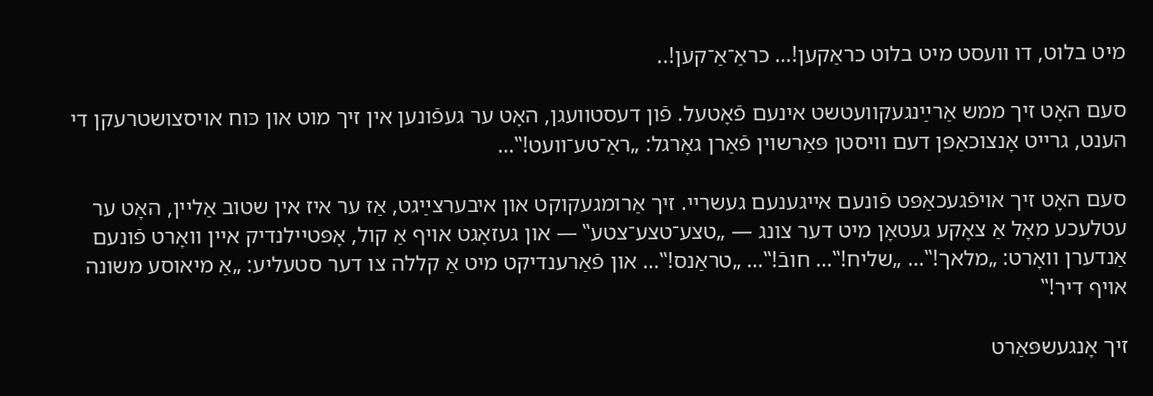מיט בלוט, דו וועסט מיט בלוט כראַקען!… כראַ־אַ־קען!..

סעם האָט זיך ממש אַרײַנגעקוועטשט אינעם פֿאָטעל. פֿון דעסטוועגן, האָט ער געפֿונען אין זיך מוט און כּוח אויסצושטרעקן די הענט, גרייט אָנצוכאַפּן דעם וויסטן פּאַרשוין פֿאַרן גאָרגל: „ראַ־טע־וועט!‟…

סעם האָט זיך אויפֿגעכאַפּט פֿונעם אייגענעם געשריי. זיך אַרומגעקוקט און איבערצײַגט, אַז ער איז אין שטוב אַליין, האָט ער עטלעכע מאָל אַ צאָקע געטאָן מיט דער צונג — „טצע־טצע־צטע‟ — און געזאָגט אויף אַ קול, אָפּטיילנדיק איין וואָרט פֿונעם אַנדערן וואָרט: „מלאך!‟… „שליח!‟… חובֿ!‟… „טראַנס!‟… און פֿאַרענדיקט מיט אַ קללה צו דער סטעליע: „אַ מיאוסע משונה אויף דיר!‟

זיך אָנגעשפּאַרט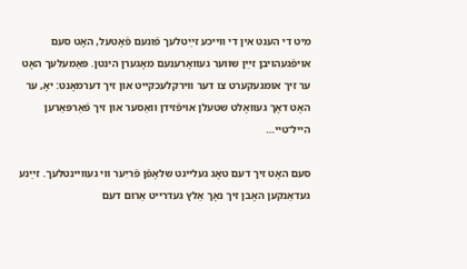מיט די הענט אין די ווייכע זײַטלעך פֿונעם פֿאָטעל, האָט סעם אויפֿגעהויבן זײַן שווער געוואָרענעם מאָגערן הינטן. פּאַמעלעך האָט ער זיך אומגעקערט צו דער ווירקלעכקייט און זיך דערמאָנט: יאָ, ער האָט דאָך געוואָלט שטעלן אויפֿזידן וואַסער און זיך פֿאַרפּאַרען הייל־טיי…

סעם האָט זיך דעם טאָג געלייגט שלאָפֿן פֿריִער ווי געוויינטלעך. זײַנע געדאַנקען האָבן זיך נאָך אַלץ געדרייט אַרום דעם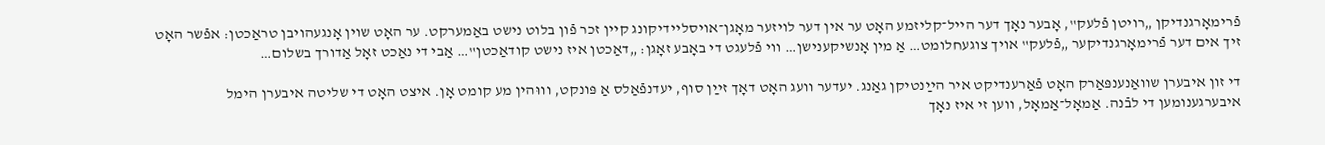פֿרימאָרגנדיקן „רויטן פֿלעק‟, אָבער נאָך דער הייל־קליזמע האָט ער אין דער לויזער מאָגן־אויסליידיקונג קיין זכר פֿון בלוט נישט באַמערקט. ער האָט שוין אָנגעהויבן טראַכטן: אפֿשר האָט זיך אים דער פֿרימאָרגנדיקער „פֿלעק‟ אויך צוגעחלומט… אַ מין אָנשיקענישן… ווי פֿלעגט די באָבע זאָגן: „דאַכטן איז נישט קודאַכטן‟… אַבי די נאַכט זאָל אַדורך בשלום…

די זון איבערן שוואַנענפּאַרק האָט פֿאַרענדיקט איר הײַנטיקן גאַנג. יעדער וועג האָט דאָך זײַן סוף, יעדנפֿאַלס אַ פּונקט, וווּהין מע קומט אָן. איצט האָט די שליטה איבערן הימל איבערגענומען די לבֿנה. אַמאָל־אַמאָל, ווען זי איז נאָך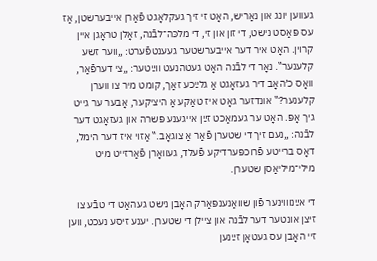געווען יונג און נאַריש, האָט זי זיך געקלאָגט פֿאַרן אייבערשטן, אַז עס פּאַסט נישט, די זון און זי, די מלכּה־לבֿנה, זאָלן טראָגן איין קרוין. האָט איר דער אייבערשטער געענטפֿערט: „ווער זשע קלענער‟. נאָר די לבֿנה האָט געטהנעט ווײַטער: „צי דערפֿאַר, וואָס כ׳האָב דיר געזאָגט אַ גלײַכע זאַך, קומט מיר צו ווערן קלענער?‟ אונדזער גאָט איז טאַקע אַ היציקער, אָבער ער גייט גיך אָפּ. האָט ער געמאַכט זײַן אייגענע פּשרה און געזאָגט דער לבֿנה: „נעם זיך די שטערן פֿאַר אַ צוגאָב.‟ אַזוי איז דער הימל, דאָס ברייטע פֿרוכפּערדיקע פֿעלד, געוואָרן פֿאַרזייט מיט מילי־מיליאַסן שטערן.

די אײַנוווינער פֿון שוואַנענפּאַרק האָבן נישט געהאַט די טבֿע צו זיצן אונטער דער לבֿנה און ציילן די שטערן. יענע זיסע נעכט, ווען זיי האָבן עס געטאָן זײַנען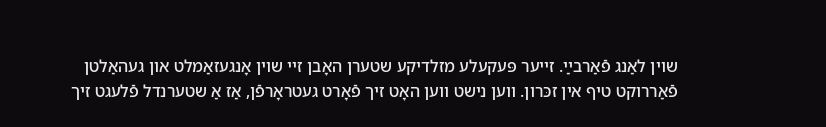שוין לאַנג פֿאַרבײַ. זייער פּעקעלע מזלדיקע שטערן האָבן זיי שוין אָנגעזאַמלט און געהאַלטן פֿאַררוקט טיף אין זכּרון. ווען נישט ווען האָט זיך פֿאָרט געטראָרפֿן, אַז אַ שטערנדל פֿלעגט זיך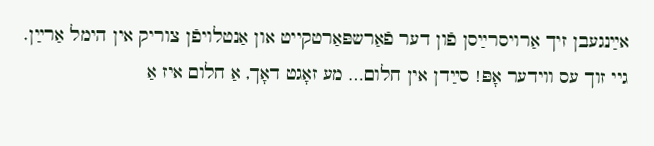אײַנגעבן זיך אַרויסרײַסן פֿון דער פֿאַרשפּאַרטקייט און אַנטלויפֿן צוריק אין הימל אַרײַן. גיי זוך עס ווידער אָפּ! סײַדן אין חלום… מע זאָגט דאָך, אַ חלום איז אַ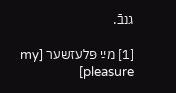גנבֿ.

[1] מײַ פּלעזשער [my pleasure]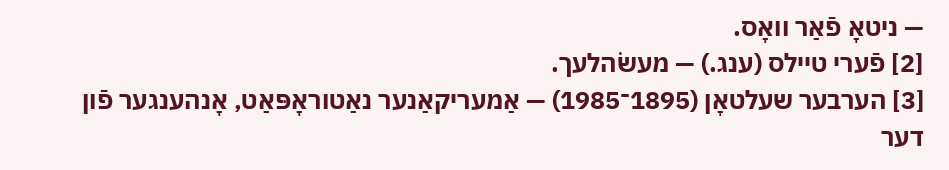— ניטאָ פֿאַר וואָס.
[2] פֿערי טיילס (ענג.) — מעשׂהלעך.
[3] הערבער שעלטאָן (1895־1985) — אַמעריקאַנער נאַטוראָפּאַט, אָנהענגער פֿון דער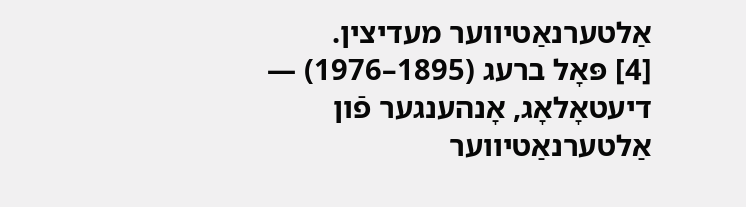אַלטערנאַטיווער מעדיצין.
[4] פּאָל ברעג (1895–1976) — דיעטאָלאָג, אָנהענגער פֿון אַלטערנאַטיווער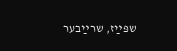שפּײַז, שרײַבער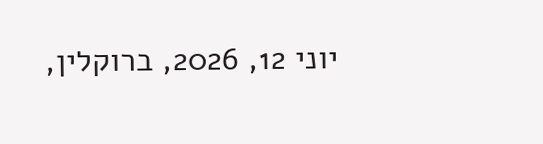יוני 12, 2026, ברוקלין,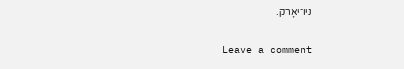ניו־יאָרק.

Leave a comment